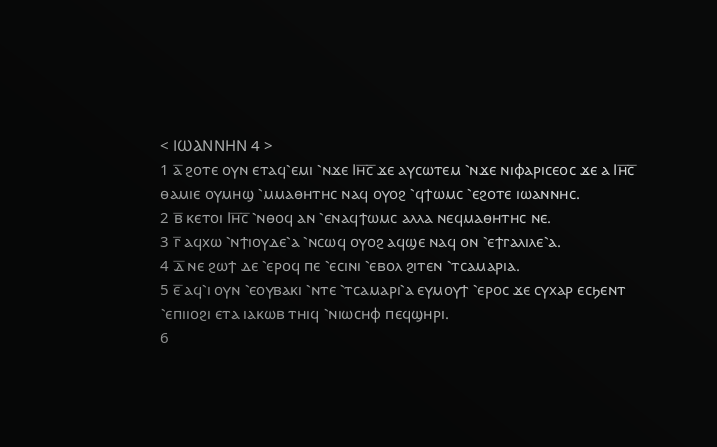< ⲒⲰⲀⲚⲚⲎⲚ 4 >
1 ⲁ̅ ϩⲟⲧⲉ ⲟⲩⲛ ⲉⲧⲁϥ⳿ⲉⲙⲓ ⳿ⲛϫⲉ Ⲓⲏ̅ⲥ̅ ϫⲉ ⲁⲩⲥⲱⲧⲉⲙ ⳿ⲛϫⲉ ⲛⲓⲫⲁⲣⲓⲥⲉⲟⲥ ϫⲉ ⲁ Ⲓⲏ̅ⲥ̅ ⲑⲁⲙⲓⲉ ⲟⲩⲙⲏϣ ⳿ⲙⲙⲁⲑⲏⲧⲏⲥ ⲛⲁϥ ⲟⲩⲟϩ ⳿ϥϯⲱⲙⲥ ⳿ⲉϩⲟⲧⲉ ⲓⲱⲁⲛⲛⲏⲥ.
2 ⲃ̅ ⲕⲉⲧⲟⲓ Ⲓⲏ̅ⲥ̅ ⳿ⲛⲑⲟϥ ⲁⲛ ⳿ⲉⲛⲁϥϯⲱⲙⲥ ⲁⲗⲗⲁ ⲛⲉϥⲙⲁⲑⲏⲧⲏⲥ ⲛⲉ.
3 ⲅ̅ ⲁϥⲭⲱ ⳿ⲛϯⲓⲟⲩⲇⲉ⳿ⲁ ⳿ⲛⲥⲱϥ ⲟⲩⲟϩ ⲁϥϣⲉ ⲛⲁϥ ⲟⲛ ⳿ⲉϯⲅⲁⲗⲓⲗⲉ⳿ⲁ.
4 ⲇ̅ ⲛⲉ ϩⲱϯ ⲇⲉ ⳿ⲉⲣⲟϥ ⲡⲉ ⳿ⲉⲥⲓⲛⲓ ⳿ⲉⲃⲟⲗ ϩⲓⲧⲉⲛ ⳿ⲧⲥⲁⲙⲁⲣⲓⲁ.
5 ⲉ̅ ⲁϥ⳿ⲓ ⲟⲩⲛ ⳿ⲉⲟⲩⲃⲁⲕⲓ ⳿ⲛⲧⲉ ⳿ⲧⲥⲁⲙⲁⲣⲓ⳿ⲁ ⲉⲩⲙⲟⲩϯ ⳿ⲉⲣⲟⲥ ϫⲉ ⲥⲩⲭⲁⲣ ⲉⲥϧⲉⲛⲧ ⳿ⲉⲡⲓⲓⲟϩⲓ ⲉⲧⲁ ⲓⲁⲕⲱⲃ ⲧⲏⲓϥ ⳿ⲛⲓⲱⲥⲏⲫ ⲡⲉϥϣⲏⲣⲓ.
6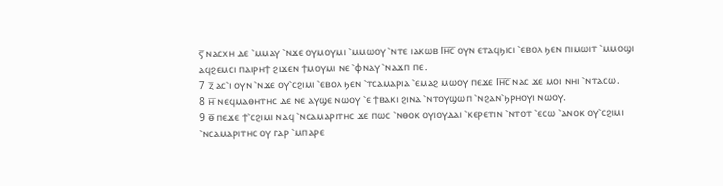ⲋ̅ ⲛⲁⲥⲭⲏ ⲇⲉ ⳿ⲙⲙⲁⲩ ⳿ⲛϫⲉ ⲟⲩⲙⲟⲩⲙⲓ ⳿ⲙⲙⲱⲟⲩ ⳿ⲛⲧⲉ ⲓⲁⲕⲱⲃ Ⲓⲏ̅ⲥ̅ ⲟⲩⲛ ⲉⲧⲁϥϧⲓⲥⲓ ⳿ⲉⲃⲟⲗ ϧⲉⲛ ⲡⲓⲙⲱⲓⲧ ⳿ⲙⲙⲟϣⲓ ⲁϥϩⲉⲙⲥⲓ ⲡⲁⲓⲣⲏϯ ϩⲓϫⲉⲛ ϯⲙⲟⲩⲙⲓ ⲛⲉ ⳿ⲫⲛⲁⲩ ⳿ⲛⲁϫⲡ ⲡⲉ.
7 ⲍ̅ ⲁⲥ⳿ⲓ ⲟⲩⲛ ⳿ⲛϫⲉ ⲟⲩ⳿ⲥϩⲓⲙⲓ ⳿ⲉⲃⲟⲗ ϧⲉⲛ ⳿ⲧⲥⲁⲙⲁⲣⲓⲁ ⳿ⲉⲙⲁϩ ⲙⲱⲟⲩ ⲡⲉϫⲉ Ⲓⲏ̅ⲥ̅ ⲛⲁⲥ ϫⲉ ⲙⲟⲓ ⲛⲏⲓ ⳿ⲛⲧⲁⲥⲱ.
8 ⲏ̅ ⲛⲉϥⲙⲁⲑⲏⲧⲏⲥ ⲇⲉ ⲛⲉ ⲁⲩϣⲉ ⲛⲱⲟⲩ ⳿ⲉ ϯⲃⲁⲕⲓ ϩⲓⲛⲁ ⳿ⲛⲧⲟⲩϣⲱⲡ ⳿ⲛϩⲁⲛ⳿ϧⲣⲏⲟⲩⲓ ⲛⲱⲟⲩ.
9 ⲑ̅ ⲡⲉϫⲉ ϯ⳿ⲥϩⲓⲙⲓ ⲛⲁϥ ⳿ⲛⲥⲁⲙⲁⲣⲓⲧⲏⲥ ϫⲉ ⲡⲱⲥ ⳿ⲛⲑⲟⲕ ⲟⲩⲓⲟⲩⲇⲁⲓ ⳿ⲕⲉⲣⲉⲧⲓⲛ ⳿ⲛⲧⲟⲧ ⳿ⲉⲥⲱ ⳿ⲁⲛⲟⲕ ⲟⲩ⳿ⲥϩⲓⲙⲓ ⳿ⲛⲥⲁⲙⲁⲣⲓⲧⲏⲥ ⲟⲩ ⲅⲁⲣ ⳿ⲙⲡⲁⲣⲉ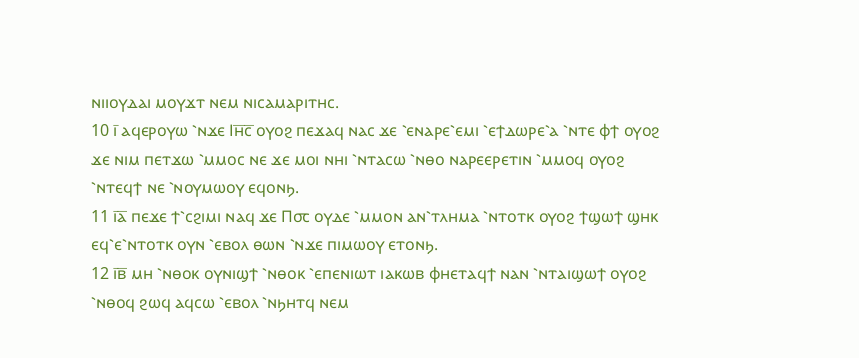ⲛⲓⲓⲟⲩⲇⲁⲓ ⲙⲟⲩϫⲧ ⲛⲉⲙ ⲛⲓⲥⲁⲙⲁⲣⲓⲧⲏⲥ.
10 ⲓ̅ ⲁϥⲉⲣⲟⲩⲱ ⳿ⲛϫⲉ Ⲓⲏ̅ⲥ̅ ⲟⲩⲟϩ ⲡⲉϫⲁϥ ⲛⲁⲥ ϫⲉ ⳿ⲉⲛⲁⲣⲉ⳿ⲉⲙⲓ ⳿ⲉϯⲇⲱⲣⲉ⳿ⲁ ⳿ⲛⲧⲉ ⲫϯ ⲟⲩⲟϩ ϫⲉ ⲛⲓⲙ ⲡⲉⲧϫⲱ ⳿ⲙⲙⲟⲥ ⲛⲉ ϫⲉ ⲙⲟⲓ ⲛⲏⲓ ⳿ⲛⲧⲁⲥⲱ ⳿ⲛⲑⲟ ⲛⲁⲣⲉⲉⲣⲉⲧⲓⲛ ⳿ⲙⲙⲟϥ ⲟⲩⲟϩ ⳿ⲛⲧⲉϥϯ ⲛⲉ ⳿ⲛⲟⲩⲙⲱⲟⲩ ⲉϥⲟⲛϧ.
11 ⲓ̅ⲁ̅ ⲡⲉϫⲉ ϯ⳿ⲥϩⲓⲙⲓ ⲛⲁϥ ϫⲉ Ⲡ⳪ ⲟⲩⲇⲉ ⳿ⲙⲙⲟⲛ ⲁⲛ⳿ⲧⲗⲏⲙⲁ ⳿ⲛⲧⲟⲧⲕ ⲟⲩⲟϩ ϯϣⲱϯ ϣⲏⲕ ⲉϥ⳿ⲉ⳿ⲛⲧⲟⲧⲕ ⲟⲩⲛ ⳿ⲉⲃⲟⲗ ⲑⲱⲛ ⳿ⲛϫⲉ ⲡⲓⲙⲱⲟⲩ ⲉⲧⲟⲛϧ.
12 ⲓ̅ⲃ̅ ⲙⲏ ⳿ⲛⲑⲟⲕ ⲟⲩⲛⲓϣϯ ⳿ⲛⲑⲟⲕ ⳿ⲉⲡⲉⲛⲓⲱⲧ ⲓⲁⲕⲱⲃ ⲫⲏⲉⲧⲁϥϯ ⲛⲁⲛ ⳿ⲛⲧⲁⲓϣⲱϯ ⲟⲩⲟϩ ⳿ⲛⲑⲟϥ ϩⲱϥ ⲁϥⲥⲱ ⳿ⲉⲃⲟⲗ ⳿ⲛϧⲏⲧϥ ⲛⲉⲙ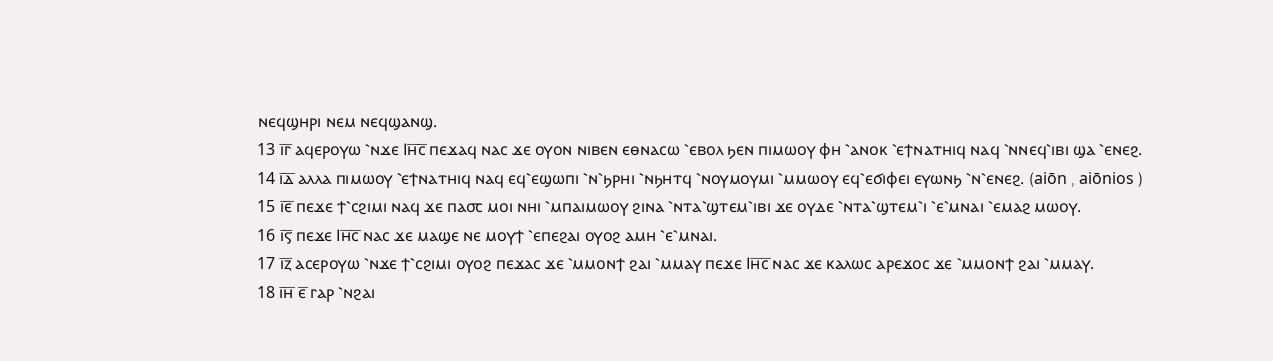ⲛⲉϥϣⲏⲣⲓ ⲛⲉⲙ ⲛⲉϥϣⲁⲛϣ.
13 ⲓ̅ⲅ̅ ⲁϥⲉⲣⲟⲩⲱ ⳿ⲛϫⲉ Ⲓⲏ̅ⲥ̅ ⲡⲉϫⲁϥ ⲛⲁⲥ ϫⲉ ⲟⲩⲟⲛ ⲛⲓⲃⲉⲛ ⲉⲑⲛⲁⲥⲱ ⳿ⲉⲃⲟⲗ ϧⲉⲛ ⲡⲓⲙⲱⲟⲩ ⲫⲏ ⳿ⲁⲛⲟⲕ ⳿ⲉϯⲛⲁⲧⲏⲓϥ ⲛⲁϥ ⳿ⲛⲛⲉϥ⳿ⲓⲃⲓ ϣⲁ ⳿ⲉⲛⲉϩ.
14 ⲓ̅ⲇ̅ ⲁⲗⲗⲁ ⲡⲓⲙⲱⲟⲩ ⳿ⲉϯⲛⲁⲧⲏⲓϥ ⲛⲁϥ ⲉϥ⳿ⲉϣⲱⲡⲓ ⳿ⲛ⳿ϧⲣⲏⲓ ⳿ⲛϧⲏⲧϥ ⳿ⲛⲟⲩⲙⲟⲩⲙⲓ ⳿ⲙⲙⲱⲟⲩ ⲉϥ⳿ⲉϭⲓⲫⲉⲓ ⲉⲩⲱⲛϧ ⳿ⲛ⳿ⲉⲛⲉϩ. (aiōn , aiōnios )
15 ⲓ̅ⲉ̅ ⲡⲉϫⲉ ϯ⳿ⲥϩⲓⲙⲓ ⲛⲁϥ ϫⲉ ⲡⲁ⳪ ⲙⲟⲓ ⲛⲏⲓ ⳿ⲙⲡⲁⲓⲙⲱⲟⲩ ϩⲓⲛⲁ ⳿ⲛⲧⲁ⳿ϣⲧⲉⲙ⳿ⲓⲃⲓ ϫⲉ ⲟⲩⲇⲉ ⳿ⲛⲧⲁ⳿ϣⲧⲉⲙ⳿ⲓ ⳿ⲉ⳿ⲙⲛⲁⲓ ⳿ⲉⲙⲁϩ ⲙⲱⲟⲩ.
16 ⲓ̅ⲋ̅ ⲡⲉϫⲉ Ⲓⲏ̅ⲥ̅ ⲛⲁⲥ ϫⲉ ⲙⲁϣⲉ ⲛⲉ ⲙⲟⲩϯ ⳿ⲉⲡⲉϩⲁⲓ ⲟⲩⲟϩ ⲁⲙⲏ ⳿ⲉ⳿ⲙⲛⲁⲓ.
17 ⲓ̅ⲍ̅ ⲁⲥⲉⲣⲟⲩⲱ ⳿ⲛϫⲉ ϯ⳿ⲥϩⲓⲙⲓ ⲟⲩⲟϩ ⲡⲉϫⲁⲥ ϫⲉ ⳿ⲙⲙⲟⲛϯ ϩⲁⲓ ⳿ⲙⲙⲁⲩ ⲡⲉϫⲉ Ⲓⲏ̅ⲥ̅ ⲛⲁⲥ ϫⲉ ⲕⲁⲗⲱⲥ ⲁⲣⲉϫⲟⲥ ϫⲉ ⳿ⲙⲙⲟⲛϯ ϩⲁⲓ ⳿ⲙⲙⲁⲩ.
18 ⲓ̅ⲏ̅ ⲉ̅ ⲅⲁⲣ ⳿ⲛϩⲁⲓ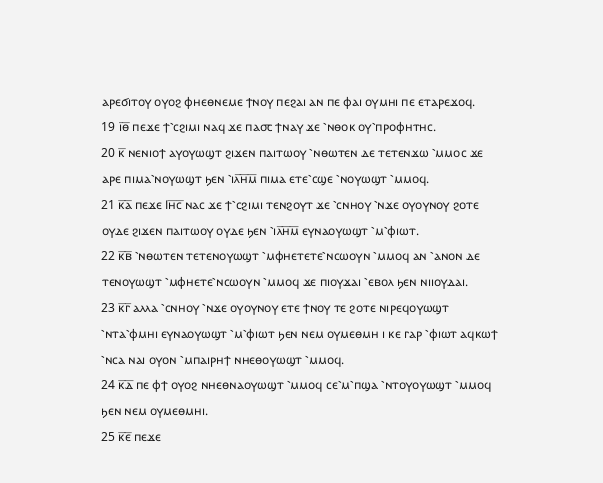ⲁⲣⲉϭⲓⲧⲟⲩ ⲟⲩⲟϩ ⲫⲏⲉⲑⲛⲉⲙⲉ ϯⲛⲟⲩ ⲡⲉϩⲁⲓ ⲁⲛ ⲡⲉ ⲫⲁⲓ ⲟⲩⲙⲏⲓ ⲡⲉ ⲉⲧⲁⲣⲉϫⲟϥ.
19 ⲓ̅ⲑ̅ ⲡⲉϫⲉ ϯ⳿ⲥϩⲓⲙⲓ ⲛⲁϥ ϫⲉ ⲡⲁ⳪ ϯⲛⲁⲩ ϫⲉ ⳿ⲛⲑⲟⲕ ⲟⲩ⳿ⲡⲣⲟⲫⲏⲧⲏⲥ.
20 ⲕ̅ ⲛⲉⲛⲓⲟϯ ⲁⲩⲟⲩⲱϣⲧ ϩⲓϫⲉⲛ ⲡⲁⲓⲧⲱⲟⲩ ⳿ⲛⲑⲱⲧⲉⲛ ⲇⲉ ⲧⲉⲧⲉⲛϫⲱ ⳿ⲙⲙⲟⲥ ϫⲉ ⲁⲣⲉ ⲡⲓⲙⲁ⳿ⲛⲟⲩⲱϣⲧ ϧⲉⲛ ⳿ⲓⲗ̅ⲏ̅ⲙ̅ ⲡⲓⲙⲁ ⲉⲧⲉ⳿ⲥϣⲉ ⳿ⲛⲟⲩⲱϣⲧ ⳿ⲙⲙⲟϥ.
21 ⲕ̅ⲁ̅ ⲡⲉϫⲉ Ⲓⲏ̅ⲥ̅ ⲛⲁⲥ ϫⲉ ϯ⳿ⲥϩⲓⲙⲓ ⲧⲉⲛϩⲟⲩⲧ ϫⲉ ⳿ⲥⲛⲏⲟⲩ ⳿ⲛϫⲉ ⲟⲩⲟⲩⲛⲟⲩ ϩⲟⲧⲉ ⲟⲩⲇⲉ ϩⲓϫⲉⲛ ⲡⲁⲓⲧⲱⲟⲩ ⲟⲩⲇⲉ ϧⲉⲛ ⳿ⲓⲗ̅ⲏ̅ⲙ̅ ⲉⲩⲛⲁⲟⲩⲱϣⲧ ⳿ⲙ⳿ⲫⲓⲱⲧ.
22 ⲕ̅ⲃ̅ ⳿ⲛⲑⲱⲧⲉⲛ ⲧⲉⲧⲉⲛⲟⲩⲱϣⲧ ⳿ⲙⲫⲏⲉⲧⲉⲧⲉ⳿ⲛⲥⲱⲟⲩⲛ ⳿ⲙⲙⲟϥ ⲁⲛ ⳿ⲁⲛⲟⲛ ⲇⲉ ⲧⲉⲛⲟⲩⲱϣⲧ ⳿ⲙⲫⲏⲉⲧⲉ⳿ⲛⲥⲱⲟⲩⲛ ⳿ⲙⲙⲟϥ ϫⲉ ⲡⲓⲟⲩϫⲁⲓ ⳿ⲉⲃⲟⲗ ϧⲉⲛ ⲛⲓⲓⲟⲩⲇⲁⲓ.
23 ⲕ̅ⲅ̅ ⲁⲗⲗⲁ ⳿ⲥⲛⲏⲟⲩ ⳿ⲛϫⲉ ⲟⲩⲟⲩⲛⲟⲩ ⲉⲧⲉ ϯⲛⲟⲩ ⲧⲉ ϩⲟⲧⲉ ⲛⲓⲣⲉϥⲟⲩⲱϣⲧ ⳿ⲛⲧⲁ⳿ⲫⲙⲏⲓ ⲉⲩⲛⲁⲟⲩⲱϣⲧ ⳿ⲙ⳿ⲫⲓⲱⲧ ϧⲉⲛ ⲛⲉⲙ ⲟⲩⲙⲉⲑⲙⲏ ⲓ ⲕⲉ ⲅⲁⲣ ⳿ⲫⲓⲱⲧ ⲁϥⲕⲱϯ ⳿ⲛⲥⲁ ⲛⲁⲓ ⲟⲩⲟⲛ ⳿ⲙⲡⲁⲓⲣⲏϯ ⲛⲏⲉⲑⲟⲩⲱϣⲧ ⳿ⲙⲙⲟϥ.
24 ⲕ̅ⲇ̅ ⲡⲉ ⲫϯ ⲟⲩⲟϩ ⲛⲏⲉⲑⲛⲁⲟⲩⲱϣⲧ ⳿ⲙⲙⲟϥ ⲥⲉ⳿ⲙ⳿ⲡϣⲁ ⳿ⲛⲧⲟⲩⲟⲩⲱϣⲧ ⳿ⲙⲙⲟϥ ϧⲉⲛ ⲛⲉⲙ ⲟⲩⲙⲉⲑⲙⲏⲓ.
25 ⲕ̅ⲉ̅ ⲡⲉϫⲉ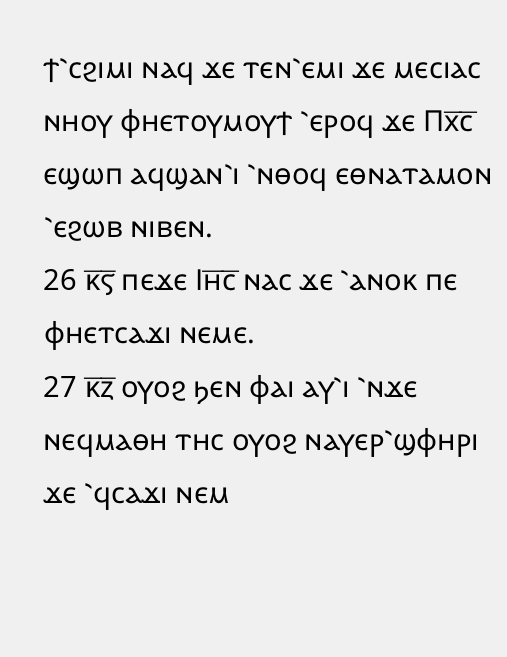ϯ⳿ⲥϩⲓⲙⲓ ⲛⲁϥ ϫⲉ ⲧⲉⲛ⳿ⲉⲙⲓ ϫⲉ ⲙⲉⲥⲓⲁⲥ ⲛⲏⲟⲩ ⲫⲏⲉⲧⲟⲩⲙⲟⲩϯ ⳿ⲉⲣⲟϥ ϫⲉ Ⲡⲭ̅ⲥ̅ ⲉϣⲱⲡ ⲁϥϣⲁⲛ⳿ⲓ ⳿ⲛⲑⲟϥ ⲉⲑⲛⲁⲧⲁⲙⲟⲛ ⳿ⲉϩⲱⲃ ⲛⲓⲃⲉⲛ.
26 ⲕ̅ⲋ̅ ⲡⲉϫⲉ Ⲓⲏ̅ⲥ̅ ⲛⲁⲥ ϫⲉ ⳿ⲁⲛⲟⲕ ⲡⲉ ⲫⲏⲉⲧⲥⲁϫⲓ ⲛⲉⲙⲉ.
27 ⲕ̅ⲍ̅ ⲟⲩⲟϩ ϧⲉⲛ ⲫⲁⲓ ⲁⲩ⳿ⲓ ⳿ⲛϫⲉ ⲛⲉϥⲙⲁⲑⲏ ⲧⲏⲥ ⲟⲩⲟϩ ⲛⲁⲩⲉⲣ⳿ϣⲫⲏⲣⲓ ϫⲉ ⳿ϥⲥⲁϫⲓ ⲛⲉⲙ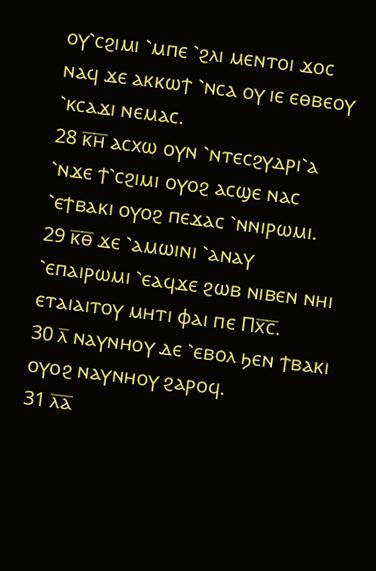ⲟⲩ⳿ⲥϩⲓⲙⲓ ⳿ⲙⲡⲉ ⳿ϩⲗⲓ ⲙⲉⲛⲧⲟⲓ ϫⲟⲥ ⲛⲁϥ ϫⲉ ⲁⲕⲕⲱϯ ⳿ⲛⲥⲁ ⲟⲩ ⲓⲉ ⲉⲑⲃⲉⲟⲩ ⳿ⲕⲥⲁϫⲓ ⲛⲉⲙⲁⲥ.
28 ⲕ̅ⲏ̅ ⲁⲥⲭⲱ ⲟⲩⲛ ⳿ⲛⲧⲉⲥϩⲩⲇⲣⲓ⳿ⲁ ⳿ⲛϫⲉ ϯ⳿ⲥϩⲓⲙⲓ ⲟⲩⲟϩ ⲁⲥϣⲉ ⲛⲁⲥ ⳿ⲉϯⲃⲁⲕⲓ ⲟⲩⲟϩ ⲡⲉϫⲁⲥ ⳿ⲛⲛⲓⲣⲱⲙⲓ.
29 ⲕ̅ⲑ̅ ϫⲉ ⳿ⲁⲙⲱⲓⲛⲓ ⳿ⲁⲛⲁⲩ ⳿ⲉⲡⲁⲓⲣⲱⲙⲓ ⳿ⲉⲁϥϫⲉ ϩⲱⲃ ⲛⲓⲃⲉⲛ ⲛⲏⲓ ⲉⲧⲁⲓⲁⲓⲧⲟⲩ ⲙⲏⲧⲓ ⲫⲁⲓ ⲡⲉ Ⲡⲭ̅ⲥ̅.
30 ⲗ̅ ⲛⲁⲩⲛⲏⲟⲩ ⲇⲉ ⳿ⲉⲃⲟⲗ ϧⲉⲛ ϯⲃⲁⲕⲓ ⲟⲩⲟϩ ⲛⲁⲩⲛⲏⲟⲩ ϩⲁⲣⲟϥ.
31 ⲗ̅ⲁ̅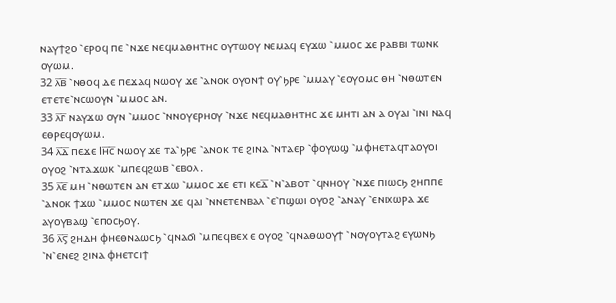ⲛⲁⲩϯϩⲟ ⳿ⲉⲣⲟϥ ⲡⲉ ⳿ⲛϫⲉ ⲛⲉϥⲙⲁⲑⲏⲧⲏⲥ ⲟⲩⲧⲱⲟⲩ ⲛⲉⲙⲁϥ ⲉⲩϫⲱ ⳿ⲙⲙⲟⲥ ϫⲉ ⲣⲁⲃⲃⲓ ⲧⲱⲛⲕ ⲟⲩⲱⲙ.
32 ⲗ̅ⲃ̅ ⳿ⲛⲑⲟϥ ⲇⲉ ⲡⲉϫⲁϥ ⲛⲱⲟⲩ ϫⲉ ⳿ⲁⲛⲟⲕ ⲟⲩⲟⲛϯ ⲟⲩ⳿ϧⲣⲉ ⳿ⲙⲙⲁⲩ ⳿ⲉⲟⲩⲟⲙⲥ ⲑⲏ ⳿ⲛⲑⲱⲧⲉⲛ ⲉⲧⲉⲧⲉ⳿ⲛⲥⲱⲟⲩⲛ ⳿ⲙⲙⲟⲥ ⲁⲛ.
33 ⲗ̅ⲅ̅ ⲛⲁⲩϫⲱ ⲟⲩⲛ ⳿ⲙⲙⲟⲥ ⳿ⲛⲛⲟⲩⲉⲣⲏⲟⲩ ⳿ⲛϫⲉ ⲛⲉϥⲙⲁⲑⲏⲧⲏⲥ ϫⲉ ⲙⲏⲧⲓ ⲁⲛ ⲁ ⲟⲩⲁⲓ ⳿ⲓⲛⲓ ⲛⲁϥ ⲉⲑⲣⲉϥⲟⲩⲱⲙ.
34 ⲗ̅ⲇ̅ ⲡⲉϫⲉ Ⲓⲏ̅ⲥ̅ ⲛⲱⲟⲩ ϫⲉ ⲧⲁ⳿ϧⲣⲉ ⳿ⲁⲛⲟⲕ ⲧⲉ ϩⲓⲛⲁ ⳿ⲛⲧⲁⲉⲣ ⳿ⲫⲟⲩⲱϣ ⳿ⲙⲫⲏⲉⲧⲁϥⲧⲁⲟⲩⲟⲓ ⲟⲩⲟϩ ⳿ⲛⲧⲁϫⲱⲕ ⳿ⲙⲡⲉϥϩⲱⲃ ⳿ⲉⲃⲟⲗ.
35 ⲗ̅ⲉ̅ ⲙⲏ ⳿ⲛⲑⲱⲧⲉⲛ ⲁⲛ ⲉⲧϫⲱ ⳿ⲙⲙⲟⲥ ϫⲉ ⲉⲧⲓ ⲕⲉⲇ̅ ⳿ⲛ⳿ⲁⲃⲟⲧ ⳿ϥⲛⲏⲟⲩ ⳿ⲛϫⲉ ⲡⲓⲱⲥϧ ϩⲏⲡⲡⲉ ⳿ⲁⲛⲟⲕ ϯϫⲱ ⳿ⲙⲙⲟⲥ ⲛⲱⲧⲉⲛ ϫⲉ ϥⲁⲓ ⳿ⲛⲛⲉⲧⲉⲛⲃⲁⲗ ⳿ⲉ⳿ⲡϣⲱⲓ ⲟⲩⲟϩ ⳿ⲁⲛⲁⲩ ⳿ⲉⲛⲓⲭⲱⲣⲁ ϫⲉ ⲁⲩⲟⲩⲃⲁϣ ⳿ⲉⲡⲟⲥϧⲟⲩ.
36 ⲗ̅ⲋ̅ ϩⲏⲇⲏ ⲫⲏⲉⲑⲛⲁⲱⲥϧ ⳿ϥⲛⲁϭⲓ ⳿ⲙⲡⲉϥⲃⲉⲭ ⲉ ⲟⲩⲟϩ ⳿ϥⲛⲁⲑⲱⲟⲩϯ ⳿ⲛⲟⲩⲟⲩⲧⲁϩ ⲉⲩⲱⲛϧ ⳿ⲛ⳿ⲉⲛⲉϩ ϩⲓⲛⲁ ⲫⲏⲉⲧⲥⲓϯ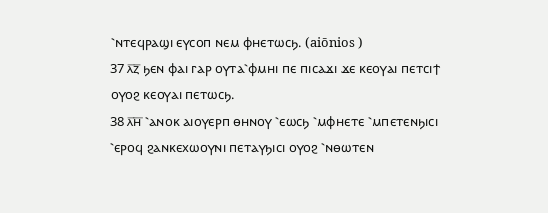⳿ⲛⲧⲉϥⲣⲁϣⲓ ⲉⲩⲥⲟⲡ ⲛⲉⲙ ⲫⲏⲉⲧⲱⲥϧ. (aiōnios )
37 ⲗ̅ⲍ̅ ϧⲉⲛ ⲫⲁⲓ ⲅⲁⲣ ⲟⲩⲧⲁ⳿ⲫⲙⲏⲓ ⲡⲉ ⲡⲓⲥⲁϫⲓ ϫⲉ ⲕⲉⲟⲩⲁⲓ ⲡⲉⲧⲥⲓϯ ⲟⲩⲟϩ ⲕⲉⲟⲩⲁⲓ ⲡⲉⲧⲱⲥϧ.
38 ⲗ̅ⲏ̅ ⳿ⲁⲛⲟⲕ ⲁⲓⲟⲩⲉⲣⲡ ⲑⲏⲛⲟⲩ ⳿ⲉⲱⲥϧ ⳿ⲙⲫⲏⲉⲧⲉ ⳿ⲙⲡⲉⲧⲉⲛϧⲓⲥⲓ ⳿ⲉⲣⲟϥ ϩⲁⲛⲕⲉⲭⲱⲟⲩⲛⲓ ⲡⲉⲧⲁⲩϧⲓⲥⲓ ⲟⲩⲟϩ ⳿ⲛⲑⲱⲧⲉⲛ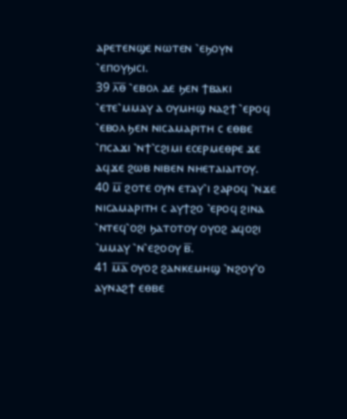ⲁⲣⲉⲧⲉⲛϣⲉ ⲛⲱⲧⲉⲛ ⳿ⲉϧⲟⲩⲛ ⳿ⲉⲡⲟⲩϧⲓⲥⲓ.
39 ⲗ̅ⲑ̅ ⳿ⲉⲃⲟⲗ ⲇⲉ ϧⲉⲛ ϯⲃⲁⲕⲓ ⳿ⲉⲧⲉ⳿ⲙⲙⲁⲩ ⲁ ⲟⲩⲙⲏϣ ⲛⲁϩϯ ⳿ⲉⲣⲟϥ ⳿ⲉⲃⲟⲗ ϧⲉⲛ ⲛⲓⲥⲁⲙⲁⲣⲓⲧⲏ ⲥ ⲉⲑⲃⲉ ⳿ⲡⲥⲁϫⲓ ⳿ⲛϯ⳿ⲥϩⲓⲙⲓ ⲉⲥⲉⲣⲙⲉⲑⲣⲉ ϫⲉ ⲁϥϫⲉ ϩⲱⲃ ⲛⲓⲃⲉⲛ ⲛⲏⲉⲧⲁⲓⲁⲓⲧⲟⲩ.
40 ⲙ̅ ϩⲟⲧⲉ ⲟⲩⲛ ⲉⲧⲁⲩ⳿ⲓ ϩⲁⲣⲟϥ ⳿ⲛϫⲉ ⲛⲓⲥⲁⲙⲁⲣⲓⲧⲏ ⲥ ⲁⲩϯϩⲟ ⳿ⲉⲣⲟϥ ϩⲓⲛⲁ ⳿ⲛⲧⲉϥ⳿ⲟϩⲓ ϧⲁⲧⲟⲧⲟⲩ ⲟⲩⲟϩ ⲁϥⲟϩⲓ ⳿ⲙⲙⲁⲩ ⳿ⲛ⳿ⲉϩⲟⲟⲩ ⲃ̅.
41 ⲙ̅ⲁ̅ ⲟⲩⲟϩ ϩⲁⲛⲕⲉⲙⲏϣ ⳿ⲛϩⲟⲩ⳿ⲟ ⲁⲩⲛⲁϩϯ ⲉⲑⲃⲉ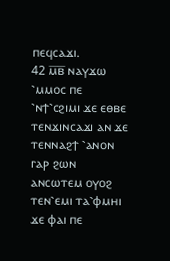ⲡⲉϥⲥⲁϫⲓ.
42 ⲙ̅ⲃ̅ ⲛⲁⲩϫⲱ ⳿ⲙⲙⲟⲥ ⲡⲉ ⳿ⲛϯ⳿ⲥϩⲓⲙⲓ ϫⲉ ⲉⲑⲃⲉ ⲧⲉⲛϫⲓⲛⲥⲁϫⲓ ⲁⲛ ϫⲉ ⲧⲉⲛⲛⲁϩϯ ⳿ⲁⲛⲟⲛ ⲅⲁⲣ ϩⲱⲛ ⲁⲛⲥⲱⲧⲉⲙ ⲟⲩⲟϩ ⲧⲉⲛ⳿ⲉⲙⲓ ⲧⲁ⳿ⲫⲙⲏⲓ ϫⲉ ⲫⲁⲓ ⲡⲉ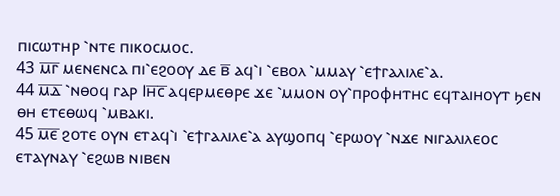ⲡⲓⲥⲱⲧⲏⲣ ⳿ⲛⲧⲉ ⲡⲓⲕⲟⲥⲙⲟⲥ.
43 ⲙ̅ⲅ̅ ⲙⲉⲛⲉⲛⲥⲁ ⲡⲓ⳿ⲉϩⲟⲟⲩ ⲇⲉ ⲃ̅ ⲁϥ⳿ⲓ ⳿ⲉⲃⲟⲗ ⳿ⲙⲙⲁⲩ ⳿ⲉϯⲅⲁⲗⲓⲗⲉ⳿ⲁ.
44 ⲙ̅ⲇ̅ ⳿ⲛⲑⲟϥ ⲅⲁⲣ Ⲓⲏ̅ⲥ̅ ⲁϥⲉⲣⲙⲉⲑⲣⲉ ϫⲉ ⳿ⲙⲙⲟⲛ ⲟⲩ⳿ⲡⲣⲟⲫⲏⲧⲏⲥ ⲉϥⲧⲁⲓⲏⲟⲩⲧ ϧⲉⲛ ⲑⲏ ⲉⲧⲉⲑⲱϥ ⳿ⲙⲃⲁⲕⲓ.
45 ⲙ̅ⲉ̅ ϩⲟⲧⲉ ⲟⲩⲛ ⲉⲧⲁϥ⳿ⲓ ⳿ⲉϯⲅⲁⲗⲓⲗⲉ⳿ⲁ ⲁⲩϣⲟⲡϥ ⳿ⲉⲣⲱⲟⲩ ⳿ⲛϫⲉ ⲛⲓⲅⲁⲗⲓⲗⲉⲟⲥ ⲉⲧⲁⲩⲛⲁⲩ ⳿ⲉϩⲱⲃ ⲛⲓⲃⲉⲛ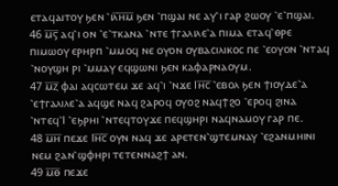ⲉⲧⲁϥⲁⲓⲧⲟⲩ ϧⲉⲛ ⳿ⲓⲗ̅ⲏ̅ⲙ̅ ϧⲉⲛ ⳿ⲡϣⲁⲓ ⲛⲉ ⲁⲩ⳿ⲓ ⲅⲁⲣ ϩⲱⲟⲩ ⳿ⲉ⳿ⲡϣⲁⲓ.
46 ⲙ̅ⲋ̅ ⲁϥ⳿ⲓ ⲟⲛ ⳿ⲉ⳿ⲧⲕⲁⲛⲁ ⳿ⲛⲧⲉ ϯⲅⲁⲗⲓⲗⲉ⳿ⲁ ⲡⲓⲙⲁ ⲉⲧⲁϥ⳿ⲑⲣⲉ ⲡⲓⲙⲱⲟⲩ ⲉⲣⲏⲣⲡ ⳿ⲙⲙⲟϥ ⲛⲉ ⲟⲩⲟⲛ ⲟⲩⲃⲁⲥⲓⲗⲓⲕⲟⲥ ⲡⲉ ⳿ⲉⲟⲩⲟⲛ ⳿ⲛⲧⲁϥ ⳿ⲛⲟⲩϣⲏ ⲣⲓ ⳿ⲙⲙⲁⲩ ⲉϥϣⲱⲛⲓ ϧⲉⲛ ⲕⲁⲫⲁⲣⲛⲁⲟⲩⲙ.
47 ⲙ̅ⲍ̅ ⲫⲁⲓ ⲁϥⲥⲱⲧⲉⲙ ϫⲉ ⲁϥ⳿ⲓ ⳿ⲛϫⲉ Ⲓⲏ̅ⲥ̅ ⳿ⲉⲃⲟⲗ ϧⲉⲛ ϯⲓⲟⲩⲇⲉ⳿ⲁ ⳿ⲉϯⲅⲁⲗⲓⲗⲉ⳿ⲁ ⲁϥϣⲉ ⲛⲁϥ ϩⲁⲣⲟϥ ⲟⲩⲟϩ ⲛⲁϥϯϩⲟ ⳿ⲉⲣⲟϥ ϩⲓⲛⲁ ⳿ⲛⲧⲉϥ⳿Ⲓ ⳿ⲉϧⲣⲏⲓ ⳿ⲛⲧⲉϥⲧⲟⲩϫⲉ ⲡⲉϥϣⲏⲣⲓ ⲛⲁϥⲛⲁⲙⲟⲩ ⲅⲁⲣ ⲡⲉ.
48 ⲙ̅ⲏ̅ ⲡⲉϫⲉ Ⲓⲏ̅ⲥ̅ ⲟⲩⲛ ⲛⲁϥ ϫⲉ ⲁⲣⲉⲧⲉⲛ⳿ϣⲧⲉⲙⲛⲁⲩ ⳿ⲉϩⲁⲛⲙⲏⲓⲛⲓ ⲛⲉⲙ ϩⲁⲛ⳿ϣⲫⲏⲣⲓ ⲧⲉⲧⲉⲛⲛⲁϩϯ ⲁⲛ.
49 ⲙ̅ⲑ̅ ⲡⲉϫⲉ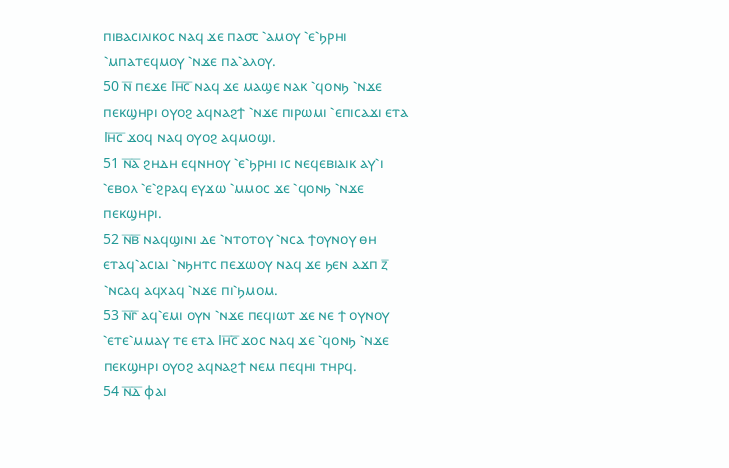ⲡⲓⲃⲁⲥⲓⲗⲓⲕⲟⲥ ⲛⲁϥ ϫⲉ ⲡⲁ⳪ ⳿ⲁⲙⲟⲩ ⳿ⲉ⳿ϧⲣⲏⲓ ⳿ⲙⲡⲁⲧⲉϥⲙⲟⲩ ⳿ⲛϫⲉ ⲡⲁ⳿ⲁⲗⲟⲩ.
50 ⲛ̅ ⲡⲉϫⲉ Ⲓⲏ̅ⲥ̅ ⲛⲁϥ ϫⲉ ⲙⲁϣⲉ ⲛⲁⲕ ⳿ϥⲟⲛϧ ⳿ⲛϫⲉ ⲡⲉⲕϣⲏⲣⲓ ⲟⲩⲟϩ ⲁϥⲛⲁϩϯ ⳿ⲛϫⲉ ⲡⲓⲣⲱⲙⲓ ⳿ⲉⲡⲓⲥⲁϫⲓ ⲉⲧⲁ Ⲓⲏ̅ⲥ̅ ϫⲟϥ ⲛⲁϥ ⲟⲩⲟϩ ⲁϥⲙⲟϣⲓ.
51 ⲛ̅ⲁ̅ ϩⲏⲇⲏ ⲉϥⲛⲏⲟⲩ ⳿ⲉ⳿ϧⲣⲏⲓ ⲓⲥ ⲛⲉϥⲉⲃⲓⲁⲓⲕ ⲁⲩ⳿ⲓ ⳿ⲉⲃⲟⲗ ⳿ⲉ⳿ϩⲣⲁϥ ⲉⲩϫⲱ ⳿ⲙⲙⲟⲥ ϫⲉ ⳿ϥⲟⲛϧ ⳿ⲛϫⲉ ⲡⲉⲕϣⲏⲣⲓ.
52 ⲛ̅ⲃ̅ ⲛⲁϥϣⲓⲛⲓ ⲇⲉ ⳿ⲛⲧⲟⲧⲟⲩ ⳿ⲛⲥⲁ ϯⲟⲩⲛⲟⲩ ⲑⲏ ⲉⲧⲁϥ⳿ⲁⲥⲓⲁⲓ ⳿ⲛϧⲏⲧⲥ ⲡⲉϫⲱⲟⲩ ⲛⲁϥ ϫⲉ ϧⲉⲛ ⲁϫⲡ ⲍ̅ ⳿ⲛⲥⲁϥ ⲁϥⲭⲁϥ ⳿ⲛϫⲉ ⲡⲓ⳿ϧⲙⲟⲙ.
53 ⲛ̅ⲅ̅ ⲁϥ⳿ⲉⲙⲓ ⲟⲩⲛ ⳿ⲛϫⲉ ⲡⲉϥⲓⲱⲧ ϫⲉ ⲛⲉ ϯ ⲟⲩⲛⲟⲩ ⳿ⲉⲧⲉ⳿ⲙⲙⲁⲩ ⲧⲉ ⲉⲧⲁ Ⲓⲏ̅ⲥ̅ ϫⲟⲥ ⲛⲁϥ ϫⲉ ⳿ϥⲟⲛϧ ⳿ⲛϫⲉ ⲡⲉⲕϣⲏⲣⲓ ⲟⲩⲟϩ ⲁϥⲛⲁϩϯ ⲛⲉⲙ ⲡⲉϥⲏⲓ ⲧⲏⲣϥ.
54 ⲛ̅ⲇ̅ ⲫⲁⲓ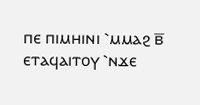ⲡⲉ ⲡⲓⲙⲏⲓⲛⲓ ⳿ⲙⲙⲁϩ ⲃ̅ ⲉⲧⲁϥⲁⲓⲧⲟⲩ ⳿ⲛϫⲉ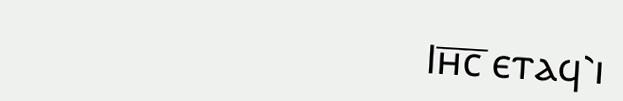Ⲓⲏ̅ⲥ̅ ⲉⲧⲁϥ⳿ⲓ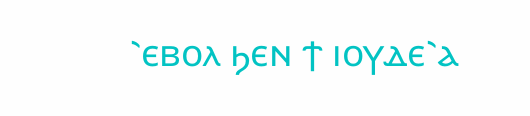⳿ⲉⲃⲟⲗ ϧⲉⲛ ϯ ⲓⲟⲩⲇⲉ⳿ⲁ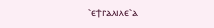⳿ⲉϯⲅⲁⲗⲓⲗⲉ⳿ⲁ